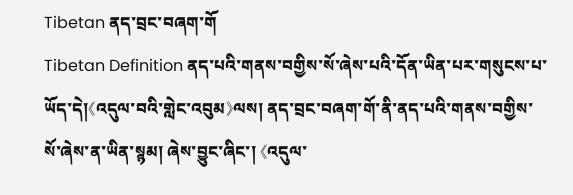Tibetan ནད་བྲང་བཞག་གོ
Tibetan Definition ནད་པའི་གནས་བགྱིས་སོ་ཞེས་པའི་དོན་ཡིན་པར་གསུངས་པ་ཡོད་དེ།《འདུལ་བའི་གླེང་འབུམ》ལས། ནད་བྲང་བཞག་གོ་ནི་ནད་པའི་གནས་བགྱིས་སོ་ཞེས་ན་ཡིན་སྙམ། ཞེས་བྱུང་ཞིང་། 《འདུལ་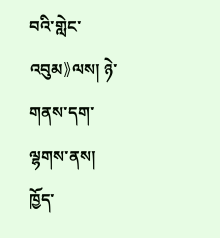བའི་གླེང་འབུམ》ལས། ཉེ་གནས་དག་ལྷགས་ནས། ཁྱོད་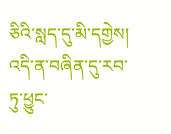ཅིའི་སླད་དུ་མི་དགྱེས། འདི་ན་བཞིན་དུ་རབ་ཏུ་ཕྱུང་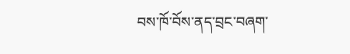བས་ཁོ་བོས་ནད་བྲང་བཞག་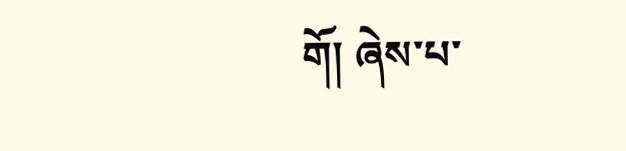གོ། ཞེས་པ་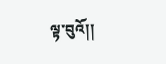ལྟ་བུའོ།།